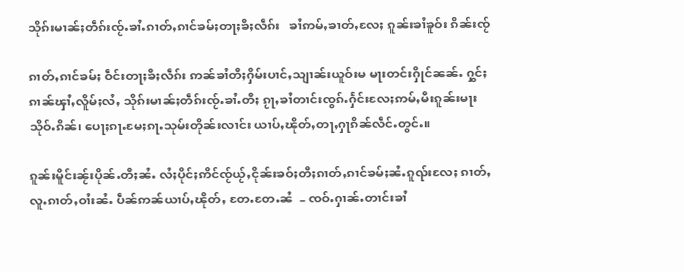သိုၵ်းမၢၼ်ႈတဵၵ်းၸႂ်ႉၶၢႆႉၵၢတ်ႇၵၢင်ၶမ်ႈတႃႈၶီႈလဵၵ်း   ၶၢႆဢမ်ႇၶၢတ်ႇလႄႈ ၵူၼ်းၶၢႆၶူဝ်း ၵိၼ်းၸႂ်

ၵၢတ်ႇၵၢင်ၶမ်ႈ ဝဵင်းတႃႈၶီႈလဵၵ်း ဢၼ်ၶၢႆတီႈႁိမ်းပၢင်ႇသျၢၼ်းယူဝ်းမ မႃးတင်းႁိုင်ၼၼ်ႉ ႁွင်ႈၵၢၼ်ၾၢႆႇလိူမ်ႈလႆႇ သိုၵ်းမၢၼ်ႈတဵၵ်းၸႂ်ႉၶၢႆႉတီႈ ၵႂႃႇၶၢႆတၢင်းၸွၵ်ႉႁႅင်းလႄႈဢမ်ႇမီးၵူၼ်းမႃးသိုဝ်ႉၵိၼ်၊ ပေႃႈၵႃႉမႄႈၵႃႉသုမ်းတိုၼ်းလၢင်း ယၢပ်ႇၽိုတ်ႇတႃႇႁႃၵိၼ်လဵင်ႉတွင်ႉ။

ၵူၼ်းမိူင်းၼႂ်းပိုၼ်ႉတီႈၼႆႉ လႆႈပိုင်ႈဢိင်ၸႂ်ယႂ်ႇငိုၼ်းၶဝ်ႈတီႈၵၢတ်ႇၵၢင်ၶမ်ႈၼႆႉၵူၺ်းလႄႈ ၵၢတ်ႇလူႉၵၢတ်ႇဝၢႆးၼႆႉ ပဵၼ်ဢၼ်ယၢပ်ႇၽိုတ်ႇ တႄႉတႄႉၼႆ  – ၸဝ်ႉႁၢၼ်ႉတၢင်းၶၢႆ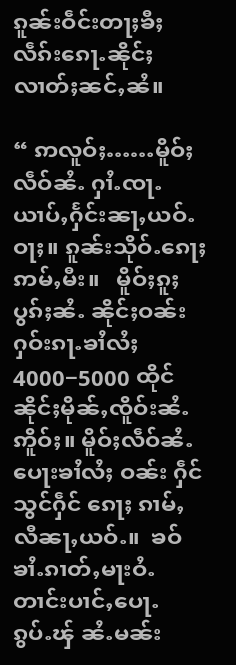ၵူၼ်းဝဵင်းတႃႈၶီႈလဵၵ်းၵေႃႉၼိုင်ႈလၢတ်ႈၼင်ႇၼႆ။

“ ဢလူဝ်ႈ……မိူဝ်ႈလဵဝ်ၼႆႉ ႁၢႆႉၸႃႉ ယၢပ်ႇႁႅင်းၼႃႇယဝ်ႉဝႃႈ။ ၵူၼ်းသိုဝ်ႉၵေႃႈဢမ်ႇမီး။   မိူဝ်ႈၵူႈပွၵ်ႈၼႆႉ ၼိုင်ႈဝၼ်း ႁဝ်းၵႃႉၶၢႆလႆႈ 4000−5000 ထိုင် ၼိုင်ႈမိုၼ်ႇၸိူဝ်းၼႆႉဢိူဝ်ႈ။ မိူဝ်ႈလဵဝ်ၼႆႉ ပေႃးၶၢႆလႆႈ ဝၼ်း ႁဵင် သွင်ႁဵင် ၵေႃႈ ၵၢမ်ႇလီၼႃႇယဝ်ႉ။  ၶဝ်ၶၢႆႉၵၢတ်ႇမႃးဝႆႉတၢင်းပၢင်ႇပေႃႉၵွပ်ႉၾ် ၼႆႉမၼ်း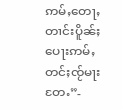ဢမ်ႇတေႃႇတၢင်းပိူၼ်ႈ ပေႃးဢမ်ႇတင်ႈၸႂ်မႃးတႄႉ”-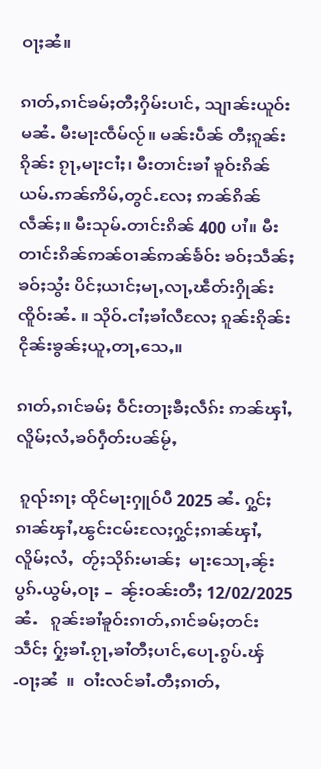ဝႃႈၼႆ။

ၵၢတ်ႇၵၢင်ၶမ်ႈတီႈႁိမ်းပၢင်ႇ သျၢၼ်းယူဝ်းမၼႆႉ မီးမႃးၸဵမ်လႂ်။ မၼ်းပဵၼ် တီႈၵူၼ်းၵိုၼ်း ၵႂႃႇမႃးငၢႆႈ၊ မီးတၢင်းၶၢႆ ၶူဝ်းၵိၼ်ယမ်ႉဢၼ်ဢိမ်ႇတွင်ႉလႄႈ ဢၼ်ၵိၼ်လဵၼ်ႈ။ မီးသုမ်ႉတၢင်းၵိၼ် 400 ပၢႆ။ မီးတၢင်းၵိၼ်ဢၼ်ဝၢၼ်ဢၼ်ၶႅဝ်း ၶဝ်ႈသဵၼ်ႈၶဝ်ႈသွႆး ပိင်ႈယၢင်ႈမႃႇလႃႇၽဵတ်းႁိုၼ်း ၸိူဝ်းၼႆႉ ။ သိုဝ်ႉငၢႆႈၶၢႆလီလႄႈ ၵူၼ်းၵိုၼ်းငိုၼ်းၶွၼ်ႈယူႇတႃႇသေႇ။

ၵၢတ်ႇၵၢင်ၶမ်ႈ ဝဵင်းတႃႈၶီႈလဵၵ်း ဢၼ်ၾၢႆႇလိူမ်ႈလႆႇၶဝ်ႁဵတ်းပၼ်မႂ်ႇ

 ၵူၺ်းၵႃႈ ထိုင်မႃးႁူဝ်ပီ 2025 ၼႆႉ ႁွင်ႈၵၢၼ်ၾၢႆႇၽွင်းငမ်းလႄႈႁွင်ႈၵၢၼ်ၾၢႆႇလိူမ်ႈလႆႇ  တႂ်ႈသိုၵ်းမၢၼ်ႈ  မႃးသေႃႇၼႂ်းပွၵ်ႉယွမ်ႇဝႃႈ –  ၼႂ်းဝၼ်းတီႈ 12/02/2025 ၼႆႉ   ၵူၼ်းၶၢႆၶူဝ်းၵၢတ်ႇၵၢင်ၶမ်ႈတင်းသဵင်ႈ ႁႂ်ႈၶၢႆႉၵႂႃႇၶၢႆတီႈပၢင်ႇပေႃႉၵွပ်ႉၾ် -ဝႃႈၼႆ  ။  ဝၢႆးလင်ၶၢႆႉတီႈၵၢတ်ႇ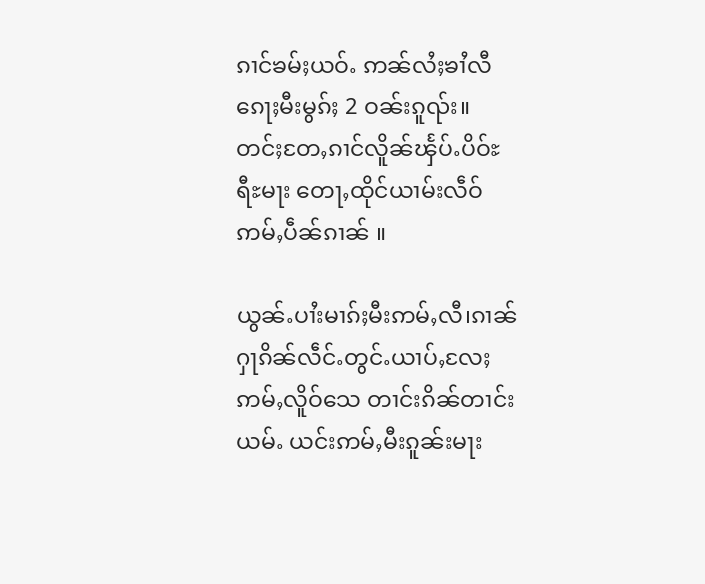ၵၢင်ၶမ်ႈယဝ်ႉ ဢၼ်လႆႈၶၢႆလီၵေႃႈမီးမွၵ်ႈ 2 ဝၼ်းၵူၺ်း။  တင်ႈတႄႇၵၢင်လိူၼ်ၾႅပ်ႉပိဝ်ႊရီႊမႃး တေႃႇထိုင်ယၢမ်းလဵဝ် ဢမ်ႇပဵၼ်ၵၢၼ် ။

ယွၼ်ႉပၢႆးမၢၵ်ႈမီးဢမ်ႇလီ၊ၵၢၼ်ႁႃၵိၼ်လဵင်ႉတွင်ႉယၢပ်ႇလႄႈ  ဢမ်ႇလိူဝ်သေ တၢင်းၵိၼ်တၢင်းယမ်ႉ ယင်းဢမ်ႇမီးၵူၼ်းမႃး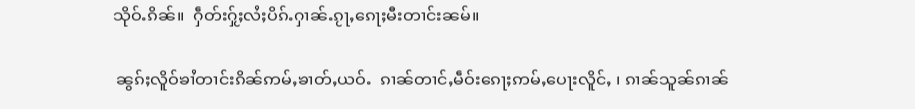သိုဝ်ႉၵိၼ်။  ႁဵတ်းႁႂ်ႈလႆႈပိၵ်ႉႁၢၼ်ႉၵႂႃႇၵေႃႈမီးတၢင်းၼမ်။

 ၼွၵ်ႈလိူဝ်ၶၢႆတၢင်းၵိၼ်ဢမ်ႇၶၢတ်ႇယဝ်ႉ  ၵၢၼ်တၢင်ႇမဵဝ်းၵေႃႈဢမ်ႇပေႃးလိူင်ႇ ၊ ၵၢၼ်သူၼ်ၵၢၼ်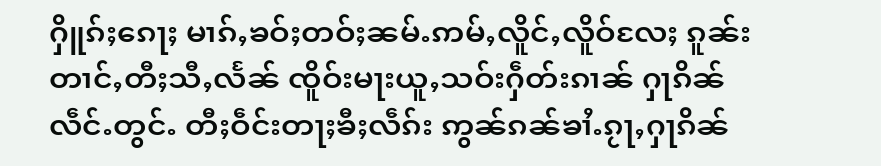ႁိူၵ်ႈၵေႃႈ မၢၵ်ႇၶဝ်ႈတဝ်ႈၼမ်ႉဢမ်ႇလိူင်ႇလိူဝ်လႄႈ ၵူၼ်းတၢင်ႇတီႈသီႇလႅၼ် ၸိူဝ်းမႃးယူႇသဝ်းႁဵတ်းၵၢၼ် ႁႃၵိၼ်လဵင်ႉတွင်ႉ တီႈဝဵင်းတႃႈၶီႈလဵၵ်း ဢွၼ်ၵၼ်ၶၢႆႉၵႂႃႇႁႃၵိၼ်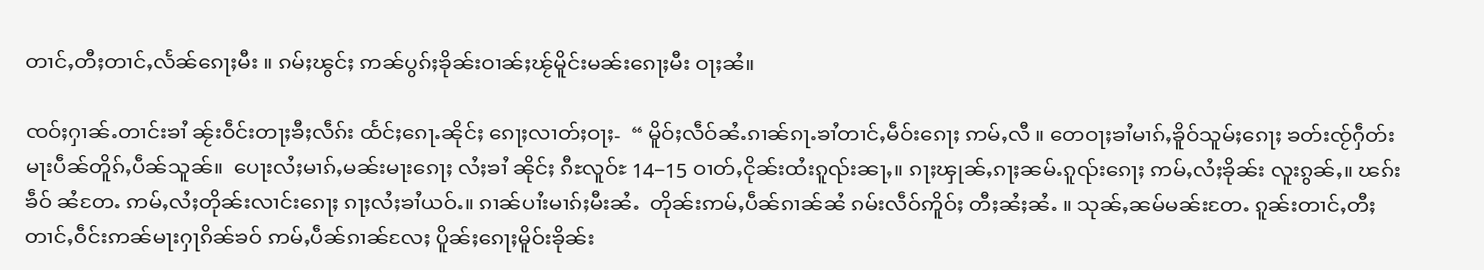တၢင်ႇတီႈတၢင်ႇလႅၼ်ၵေႃႈမီး ။ ၵမ်ႈၽွင်ႈ ဢၼ်ပွၵ်ႈၶိုၼ်းဝၢၼ်ႈၽႂ်မိူင်းမၼ်းၵေႃႈမီး ဝႃႈၼႆ။

ၸဝ်ႈႁၢၼ်ႉတၢင်းၶၢႆ ၼႂ်းဝဵင်းတႃႈၶီႈလဵၵ်း ထႅင်ႈၵေႃႉၼိုင်ႈ ၵေႃႈလၢတ်ႈဝႃႈ-  “ မိူဝ်ႈလဵဝ်ၼႆႉၵၢၼ်ၵႃႉၶၢႆတၢင်ႇမဵဝ်းၵေႃႈ ဢမ်ႇလီ ။ တေဝႃႈၶၢႆမၢၵ်ႇၶိူဝ်သူမ်ႈၵေႃႈ ၶတ်းၸႂ်ႁဵတ်းမႃးပဵၼ်တိူၵ်ႇပဵၼ်သူၼ်။  ပေႃးလႆႈမၢၵ်ႇမၼ်းမႃးၵေႃႈ လႆႈၶၢႆ ၼိုင်ႈ ၵီႊလူဝ်ႊ 14−15 ဝၢတ်ႇငိုၼ်းထႆးၵူၺ်းၼႃႇ။ ၵႃႈၾုၼ်ႇၵႃႈၼမ်ႉၵူၺ်းၵေႃႈ ဢမ်ႇလႆႈၶိုၼ်း လူးၵွၼ်ႇ။ ၽၵ်းၶဵဝ် ၼႆတႄႉ ဢမ်ႇလႆႈတိုၼ်းလၢင်းၵေႃႈ ၵႃႈလႆႈၶၢႆယဝ်ႉ။ ၵၢၼ်ပၢႆးမၢၵ်ႈမီးၼႆႉ  တိုၼ်းဢမ်ႇပဵၼ်ၵၢၼ်ၼႆ ၵမ်းလဵဝ်ဢိူဝ်ႈ တီႈၼႆႈၼႆႉ ။ သုၼ်ႇၼမ်မၼ်းတႄႉ ၵူၼ်းတၢင်ႇတီႈတၢင်ႇဝဵင်းဢၼ်မႃးႁႃၵိၼ်ၶဝ် ဢမ်ႇပဵၼ်ၵၢၼ်လႄႈ ပိူၼ်ႈၵေႃႈမိူဝ်းၶိုၼ်း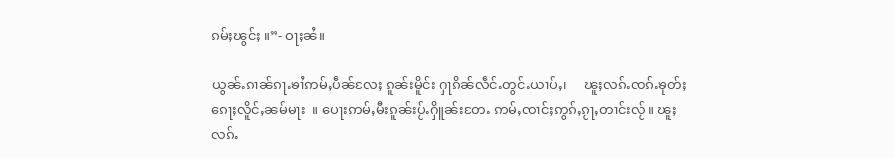ၵမ်ႈၽွင်ႈ ။”- ဝႃႈၼႆ။

ယွၼ်ႉၵၢၼ်ၵႃႉၶၢႆဢမ်ႇပဵၼ်လႄႈ ၵူၼ်းမိူင်း ႁႃၵိၼ်လဵင်ႉတွင်ႉယၢပ်ႇ၊     ၽူႈလၵ်ႉၸၵ်ႉၶုတ်ႈၵေႃႈလိူင်ႇၼမ်မႃး  ။ ပေႃးဢမ်ႇမီးၵူၼ်းပႂ်ႉႁိူၼ်းတႄႉ ဢမ်ႇၸၢင်ႈဢွၵ်ႇၵႂႃႇတၢင်းလႂ်။ ၽူႈလၵ်ႉ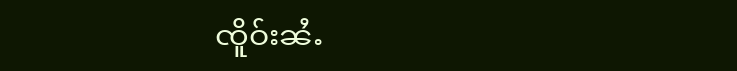ၸိူဝ်းၼႆႉ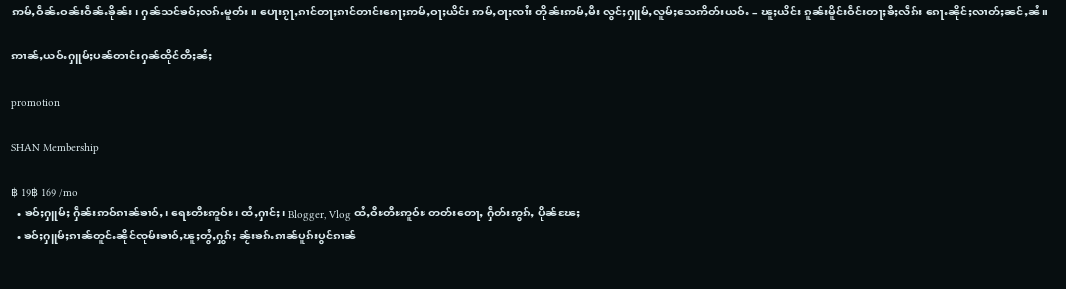ဢမ်ႇဝဵၼ်ႉဝၼ်းဝဵၼ်ႉၶိုၼ်း၊ ႁၼ်သင်ၶဝ်ႈလၵ်ႉမူတ်း။ ပေႃးၵႂႃႇၵၢင်တႃႈၵၢင်တၢင်းၵေႃႈဢမ်ႇဝႃႈယိင်း ဢမ်ႇဝႃႈၸၢႆး တိုၼ်းဢမ်ႇမီး လွင်ႈႁူမ်ႇလူမ်ႈသေဢိတ်းယဝ်ႉ – ၽူႈယိင်း ၵူၼ်းမိူင်းဝဵင်းတႃႈၶီႈလဵၵ်း ၵေႃႉၼိုင်ႈလၢတ်ႈၼင်ႇၼႆ။

ဢၢၼ်ႇယဝ်ႉႁူမ်ႈပၼ်တၢင်းႁၼ်ထိုင်တီႈၼႆႈ

promotion

SHAN Membership

฿ 19฿ 169 /mo
  • ၶဝ်ႈႁူမ်ႈ ႁဵၼ်းဢဝ်ၵၢၼ်ၶၢဝ်ႇ၊ ရေႊတီႊဢူဝ်ႊ၊ ထႆႇႁၢင်ႈ၊ Blogger, Vlog ထႆႇဝီႊတီႊဢူဝ်ႊ တတ်းတေႃႇ ႁဵတ်းဢွၵ်ႇ ပိုၼ်ၽႄႈ
  • ၶဝ်ႈႁူမ်ႈၵၢၼ်တူင်ႉၼိုင်ၸုမ်းၶၢဝ်ႇၽူႈတွႆႇႁွၵ်ႈ ၼႂ်းၶၵ်ႉၵၢၼ်ပူၵ်းပွင်ၵၢၼ်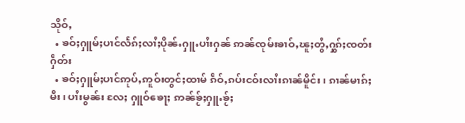သိုဝ်ႇ
  • ၶဝ်ႈႁူမ်ႈပၢင်လႅၵ်ႈလၢႆႈပိုၼ်ႉႁူႉပၢႆးႁၼ် ဢၼ်ၸုမ်းၶၢဝ်ႇၽူႈတွႆႇႁွၵ်ႈၸတ်းႁဵတ်း
  • ၶဝ်ႈႁူမ်ႈပၢင်ဢုပ်ႇဢူဝ်းတွင်ႈထၢမ် ၵဵဝ်ႇၵပ်းငဝ်းလၢႆးၵၢၼ်မိူင်း၊ ၵၢၼ်မၢၵ်ႈမီး၊ ပၢႆးမွၼ်း လႄႈ ႁူဝ်ၶေႃႈ ဢၼ်ၶႂ်ႈႁူႉၶႂ်ႈ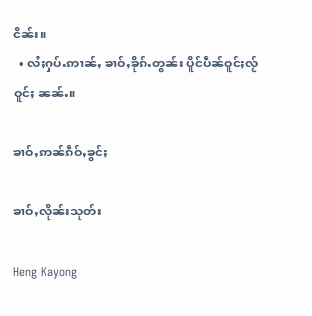ငိၼ်း။
  • လႆႈႁပ်ႉဢၢၼ်ႇ ၶၢဝ်ႇၶိုၵ်ႉတွၼ်း ပိူင်ပဵၼ်ဝူင်ႈလႂ်ဝူင်ႈ ၼၼ်ႉ။

ၶၢဝ်ႇဢၼ်ၵဵဝ်ႇၶွင်ႈ

ၶၢဝ်ႇလိုၼ်းသုတ်း

Heng Kayong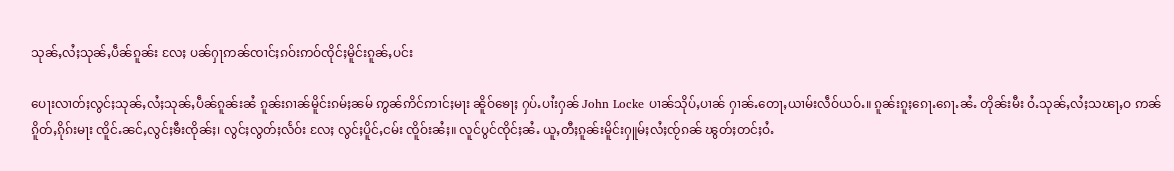သုၼ်ႇလႆႈသုၼ်ႇပဵၼ်ၵူၼ်း လႄႈ ပၼ်ႁႃဢၼ်ၸၢင်ႈၵဝ်းဢဝ်ၸိုင်ႈမိူင်းၵူၼ်ႇပင်း

ပေႃးလၢတ်ႈလွင်ႈသုၼ်ႇလႆႈသုၼ်ႇပဵၼ်ၵူၼ်းၼႆ ၵူၼ်းၵၢၼ်မိူင်းၵမ်ႈၼမ် ဢွၼ်ဢိင်ဢၢင်ႈမႃး ၼိူဝ်ၶေႃႈ ႁပ်ႉပၢႆးႁၼ် John Locke ပၢၼ်သိုပ်ႇပၢၼ် ႁၢၼ်ႉတေႃႇယၢမ်းလဵဝ်ယဝ်ႉ။ ၵူၼ်းၵူႈၵေႃႉၵေႃႉၼႆႉ တိုၼ်းမီး ဝႆႉသုၼ်ႇလႆႈသၽႃႇဝ ဢၼ်ၵိူတ်ႇၵိုၵ်းမႃး ၸိူင်ႉၼင်ႇလွင်ႈၶီးၸိုၼ်ႈ၊ လွင်ႈလွတ်ႈလႅဝ်း လႄႈ လွင်ႈပိူင်ႇငမ်း ၸိူဝ်းၼႆႈ။ လူင်ပွင်ၸိုင်ႈၼႆႉ ယူႇတီႈၵူၼ်းမိူင်းႁူမ်ႈလႆႈၸႂ်ၵၼ် ၽွတ်ႈတင်ႈဝႆႉ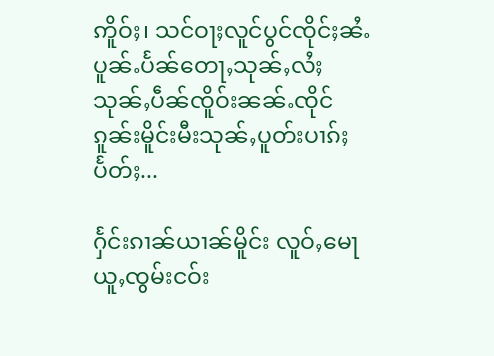ဢိူဝ်ႈ၊ သင်ဝႃႈလူင်ပွင်ၸိုင်ႈၼႆႉ ပူၼ်ႉပႅၼ်တေႃႇသုၼ်ႇလႆႈသုၼ်ႇပဵၼ်ၸိူဝ်းၼၼ်ႉၸိုင် ၵူၼ်းမိူင်းမီးသုၼ်ႇပူတ်းပၢၵ်ႈပႅတ်ႈ...

ႁႅင်းၵၢၼ်ယၢၼ်မိူင်း လူဝ်ႇမေႃယူႇၸွမ်းငဝ်း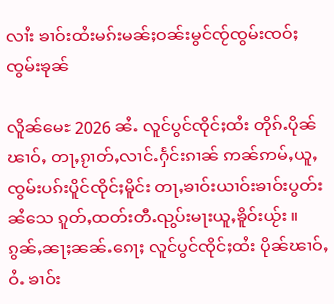လၢႆး ၶၢဝ်းထႆးမၵ်းမၼ်ႈဝၼ်းမွင်ၸႂ်ၸွမ်းၸဝ်ႈၸွမ်းၶုၼ်

လိူၼ်မေႊ 2026 ၼႆႉ လူင်ပွင်ၸိုင်ႈထႆး တိုၵ်ႉပိုၼ်ၽၢဝ်ႇ တႃႇၵႂၢတ်ႇလၢင်ႉႁႅင်းၵၢၼ် ဢၼ်ဢမ်ႇယူႇၸွမ်းပၵ်းပိူင်ၸိုင်ႈမိူင်း တႃႇၶၢဝ်းယၢဝ်းၶၢဝ်းပွတ်းၼႆသေ ၵူတ်ႇထတ်းတီႉၺွပ်းမႃးယူႇၶိူဝ်းယႂ်း ။ ၵွၼ်ႇၼႃႈၼၼ်ႉၵေႃႈ လူင်ပွင်ၸိုင်ႈထႆး ပိုၼ်ၽၢဝ်ႇဝႆႉ ၶၢဝ်း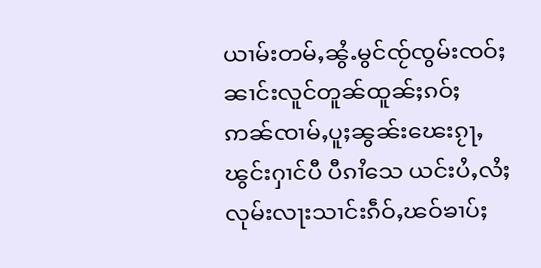ယၢမ်းတမ်ႇၼွႆႉမွင်ၸႂ်ၸွမ်းၸဝ်ႈၼၢင်းလူင်တူၼ်ထူၼ်ႈၵဝ်ႈ ဢၼ်ၸၢမ်ႇပူႈၼွၼ်းၽေးၵႂႃႇၽွင်းႁၢင်ပီ ပီၵၢႆသေ ယင်းပႆႇလႆႈလုမ်းလႃးသၢင်းၵဵဝ်ႇၽဝ်ၶၢပ်ႈ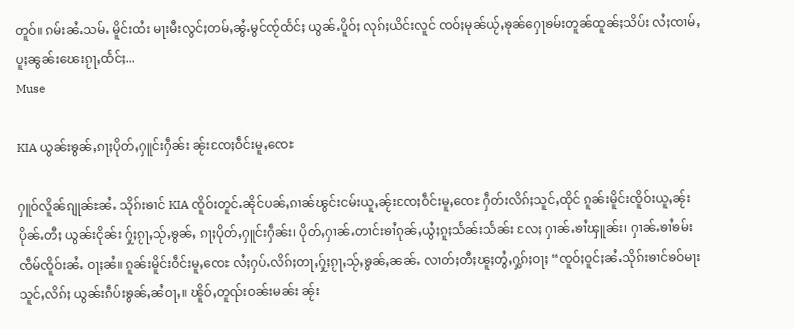တူဝ်။ ၵမ်းၼႆႉသမ်ႉ မိူင်းထႆး မႃးမီးလွင်ႈတမ်ႇၼွႆႉမွင်ၸႂ်ထႅင်ႈ ယွၼ်ႉပိူဝ်ႈ လုၵ်ႈယိင်းလူင် ၸဝ်ႈမုၼ်ယႂ်ႇၶုၼ်ႁေႃၶမ်းတူၼ်ထူၼ်ႈသိပ်း လႆႈၸၢမ်ႇပူႈၼွၼ်းၽေးၵႂႃႇထႅင်ႈ...
Muse

KIA ယွၼ်းၶွၼ်ႇၵႃႈပိုတ်ႇႁူင်းႁဵၼ်း ၼႂ်းၸႄႈဝဵင်းမူႇၸေႊ

ႁူဝ်လိူၼ်ၵျုၼ်ႊၼႆႉ သိုၵ်းၶၢင် KIA ၸိူဝ်းတူင်ႉၼိုင်ပၼ်ႇၵၢၼ်ၽွင်းငမ်းယူႇၼႂ်းၸႄႈဝဵင်းမူႇၸေႊ ႁဵတ်းလိၵ်ႈသူင်ႇထိုင် ၵူၼ်းမိူင်းၸိူဝ်းယူႇၼႂ်းပိုၼ်ႉတီႈ ယွၼ်းငိုၼ်း ႁႂ်ႈၵႂႃႇသႂ်ႇၶွၼ်ႇ ၵႃႈပိုတ်ႇႁူင်းႁဵၼ်း၊ ပိုတ်ႇႁၢၼ်ႉတၢင်းၶၢႆၵုၼ်ႇယွႆႈၵူႈသႅၼ်းသႅၼ်း လႄႈ ႁၢၼ်ႉၶၢႆၾူၼ်း၊ ႁၢၼ်ႉၶၢႆၶမ်း ၸဵမ်ၸိူဝ်းၼႆႉ ဝႃႈၼႆ။ ၵူၼ်းမိူင်းဝဵင်းမူႇၸေႊ လႆႈႁပ်ႉလိၵ်ႈတႃႇႁႂ်ႈၵႂႃႇသႂ်ႇၶွၼ်ႇၼၼ်ႉ လၢတ်ႈတီႈၽူႈတွႆႇႁွၵ်ႈဝႃႈ “ၸူဝ်ႈဝူင်ႈၼႆႉသိုၵ်းၶၢင်ၶဝ်မႃးသူင်ႇလိၵ်ႈ ယွၼ်းၵဵပ်းၶွၼ်ႇၼႆဝႃႇ။ ၽိူဝ်ႇတူၺ်းဝၼ်းမၼ်း ၼႂ်း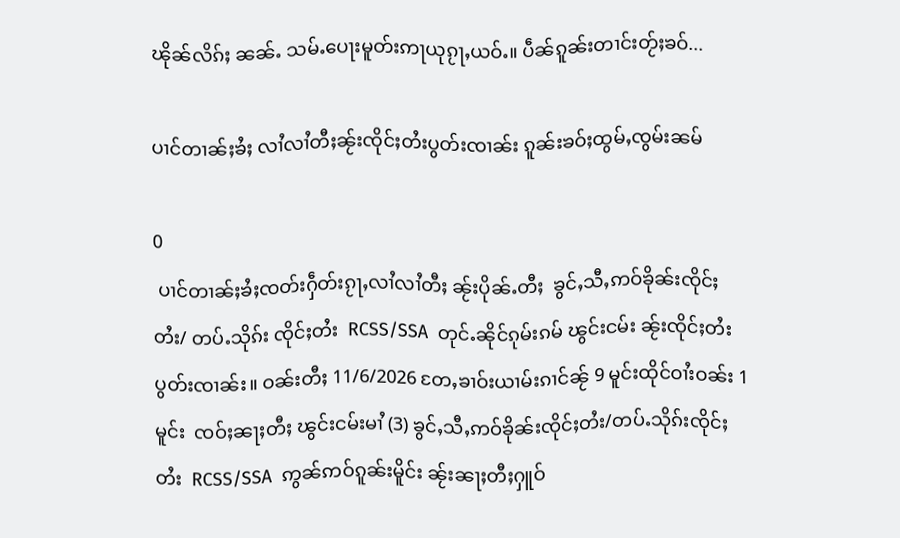ၽိုၼ်လိၵ်ႈ ၼၼ်ႉ သမ်ႉပေႃးမူတ်းဢႃယုၵႂႃႇယဝ်ႉ။ ပဵၼ်ၵူၼ်းတၢင်းတႂ်ႈၶဝ်...

ပၢင်တၢၼ်ႈၶႆႈ လၢႆလၢႆတီႈၼႂ်းၸိုင်ႈတႆးပွတ်းၸၢၼ်း ၵူၼ်းၶဝ်ႈထွမ်ႇၸွမ်းၼမ်

0
 ပၢင်တၢၼ်ႈၶႆႈၸတ်းႁဵတ်းၵႂႃႇလၢႆလၢႆတီႈ ၼႂ်းပိုၼ်ႉတီႈ  ၶွင်ႇသီႇဢဝ်ၶိုၼ်းၸိုင်ႈတႆး/ တပ်ႉသိုၵ်း ၸိုင်ႈတႆး  RCSS/SSA  တုင်ႉၼိုင်ၵုမ်းၵမ် ၽွင်းငမ်း ၼႂ်းၸိုင်ႈတႆးပွတ်းၸၢၼ်း။ ဝၼ်းတီႈ 11/6/2026 တႄႇၶၢဝ်းယၢမ်းၵၢင်ၼႂ် 9 မူင်းထိုင်ဝၢႆးဝၼ်း 1  မူင်း  ၸဝ်ႈၼႃႈတီႈ ၽွင်းငမ်းမၢႆ (3) ၶွင်ႇသီႇဢဝ်ၶိုၼ်းၸိုင်ႈတႆး/တပ်ႉသိုၵ်းၸိုင်ႈတႆး  RCSS/SSA  ဢွၼ်ဢဝ်ၵူၼ်းမိူင်း ၼႂ်းၼႃႈတီႈႁူဝ်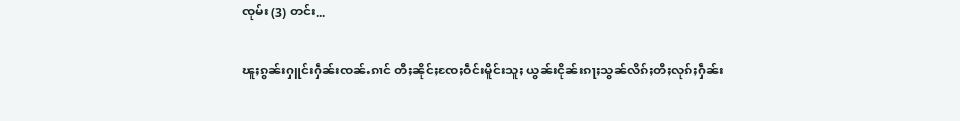ၸုမ်း (3) တင်း...

ၽူႈၵွၼ်းႁူင်းႁဵၼ်းၸၼ်ႉၵၢင် တီႈၼိုင်ႈၸႄႈဝဵင်းမိူင်းသူႈ ယွၼ်းငိုၼ်းၵႃႈသွၼ်လိၵ်ႈတီႈလုၵ်ႈႁဵၼ်း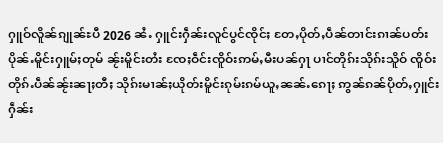ႁူဝ်လိူၼ်ၵျုၼ်ႊပီ 2026 ၼႆႉ ႁူင်းႁဵၼ်းလူင်ပွင်ၸိုင်ႈ တႄႇပိုတ်ႇပဵၼ်တၢင်းၵၢၼ်ပတ်းပိုၼ်ႉမိူင်းႁူမ်ႈတုမ် ၼႂ်းမိူင်းတႆး ၸႄႈဝဵင်းၸိူဝ်းဢမ်ႇမီးပၼ်ႁႃ ပၢင်တိုၵ်းသိုၵ်းသိူဝ် ၸိူဝ်းတိုၵ်ႉပဵၼ်ၼႂ်းၼႃႈတီႈ သိုၵ်းမၢၼ်ႈယိုတ်းမိူင်းၵုမ်းၵမ်ယူႇၼၼ်ႉၵေႃႈ ဢွၼ်ၵၼ်ပိုတ်ႇႁူင်းႁဵၼ်း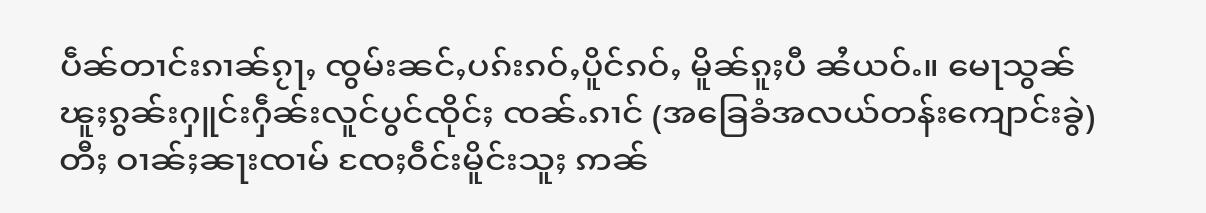ပဵၼ်တၢင်းၵၢၼ်ၵႂႃႇ ၸွမ်းၼင်ႇပၵ်းၵဝ်ႇပိူင်ၵဝ်ႇ မိူၼ်ၵူႈပီ ၼႆယဝ်ႉ။ မေႃသွၼ် ၽူႈၵွၼ်းႁူင်းႁဵၼ်းလူင်ပွင်ၸိုင်ႈ ၸၼ်ႉၵၢင် (အခြေခံအလယ်တန်းကျောင်းခွဲ) တီႈ ဝၢၼ်ႈၼႃးၸၢမ် ၸႄႈဝဵင်းမိူင်းသူႈ ဢၼ်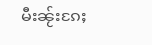မီးၼႂ်းၵႄႈ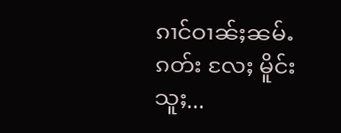ၵၢင်ဝၢၼ်ႈၼမ်ႉၵတ်း လႄႈ မိူင်းသူႈ...